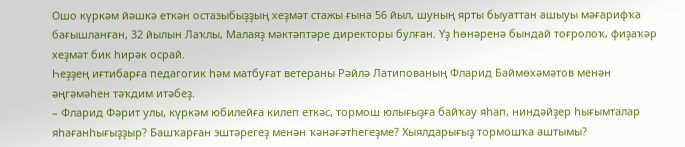Ошо күркәм йәшкә еткән остазыбыҙҙың хеҙмәт стажы ғына 56 йыл, шуның ярты быуаттан ашыуы мәғарифҡа бағышланған, 32 йылын Лаҡлы, Малаяҙ мәктәптәре директоры булған. Үҙ һөнәренә бындай тоғролоҡ, фиҙаҡәр хеҙмәт бик һирәк осрай.
Һеҙҙең иғтибарға педагогик һәм матбуғат ветераны Рәйлә Латипованың Фларид Баймөхәмәтов менән әңгәмәһен тәҡдим итәбеҙ.
– Фларид Фәрит улы, күркәм юбилейға килеп еткәс, тормош юлығыҙға байҡау яһап, ниндәйҙер һығымталар яһағанһығыҙҙыр? Башҡарған эштәрегеҙ менән ҡәнәғәтһегеҙме? Хыялдарығыҙ тормошҡа аштымы?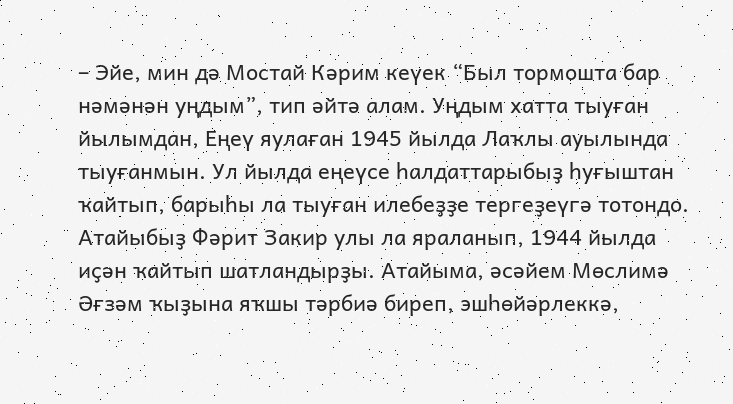– Эйе, мин дә Мостай Кәрим кеүек “Был тормошта бар нәмәнән уңдым”, тип әйтә алам. Уңдым хатта тыуған йылымдан, Еңеү яулаған 1945 йылда Лаҡлы ауылында тыуғанмын. Ул йылда еңеүсе һалдаттарыбыҙ һуғыштан ҡайтып, барыһы ла тыуған илебеҙҙе тергеҙеүгә тотондо. Атайыбыҙ Фәрит Закир улы ла яраланып, 1944 йылда иҫән ҡайтып шатландырҙы. Атайыма, әсәйем Мөслимә Әғзәм ҡыҙына яҡшы тәрбиә биреп, эшһөйәрлеккә,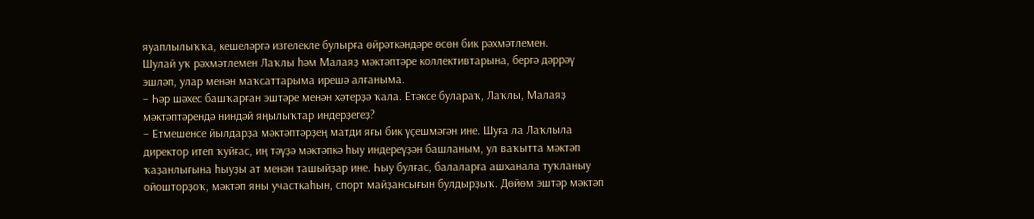яуаплылыҡҡа, кешеләргә изгелекле булырға өйрәткәндәре өсөн бик рәхмәтлемен.
Шулай уҡ рәхмәтлемен Лаҡлы һәм Малаяҙ мәктәптәре коллективтарына, бергә дәррәү эшләп, улар менән маҡсаттарыма ирешә алғаныма.
– Һәр шәхес башҡарған эштәре менән хәтерҙә ҡала. Етәксе булараҡ, Лаҡлы, Малаяҙ мәктәптәрендә ниндәй яңылыҡтар индерҙегеҙ?
– Етмешенсе йылдарҙа мәктәптәрҙең матди яғы бик үҫешмәгән ине. Шуға ла Лаҡлыла директор итеп ҡуйғас, иң тәүҙә мәктәпкә һыу индереүҙән башланым, ул ваҡытта мәктәп ҡаҙанлығына һыуҙы ат менән ташыйҙар ине. Һыу булғас, балаларға ашханала туҡланыу ойошторҙоҡ, мәктәп яны участкаһын, спорт майҙансығын булдырҙыҡ. Дөйөм эштәр мәктәп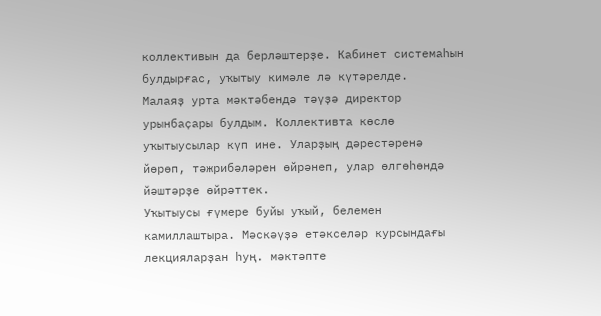коллективын да берләштерҙе. Кабинет системаһын булдырғас, уҡытыу кимәле лә күтәрелде.
Малаяҙ урта мәктәбендә тәүҙә директор урынбаҫары булдым. Коллективта көслө уҡытыусылар күп ине. Уларҙың дәрестәренә йөрөп, тәжрибәләрен өйрәнеп, улар өлгөһөндә йәштәрҙе өйрәттек.
Уҡытыусы ғүмере буйы уҡый, белемен камиллаштыра. Мәскәүҙә етәкселәр курсындағы лекцияларҙан һуң. мәктәпте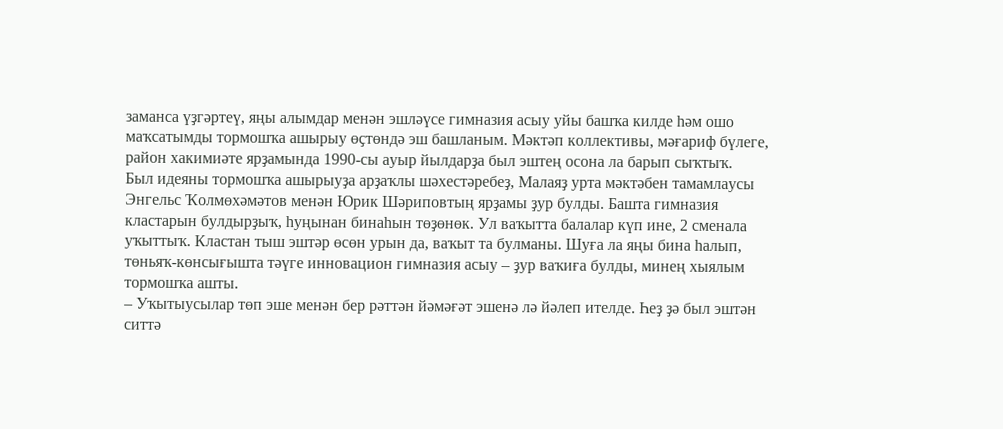заманса үҙгәртеү, яңы алымдар менән эшләүсе гимназия асыу уйы башҡа килде һәм ошо маҡсатымды тормошҡа ашырыу өҫтөндә эш башланым. Мәктәп коллективы, мәғариф бүлеге, район хакимиәте ярҙамында 1990-сы ауыр йылдарҙа был эштең осона ла барып сыҡтыҡ.
Был идеяны тормошҡа ашырыуҙа арҙаҡлы шәхестәребеҙ, Малаяҙ урта мәктәбен тамамлаусы Энгельс Ҡолмөхәмәтов менән Юрик Шәриповтың ярҙамы ҙур булды. Башта гимназия кластарын булдырҙыҡ, һуңынан бинаһын төҙөнөк. Ул ваҡытта балалар күп ине, 2 сменала уҡыттыҡ. Кластан тыш эштәр өсөн урын да, ваҡыт та булманы. Шуға ла яңы бина һалып, төньяҡ-көнсығышта тәүге инновацион гимназия асыу – ҙур ваҡиға булды, минең хыялым тормошҡа ашты.
– Уҡытыусылар төп эше менән бер рәттән йәмәғәт эшенә лә йәлеп ителде. Һеҙ ҙә был эштән ситтә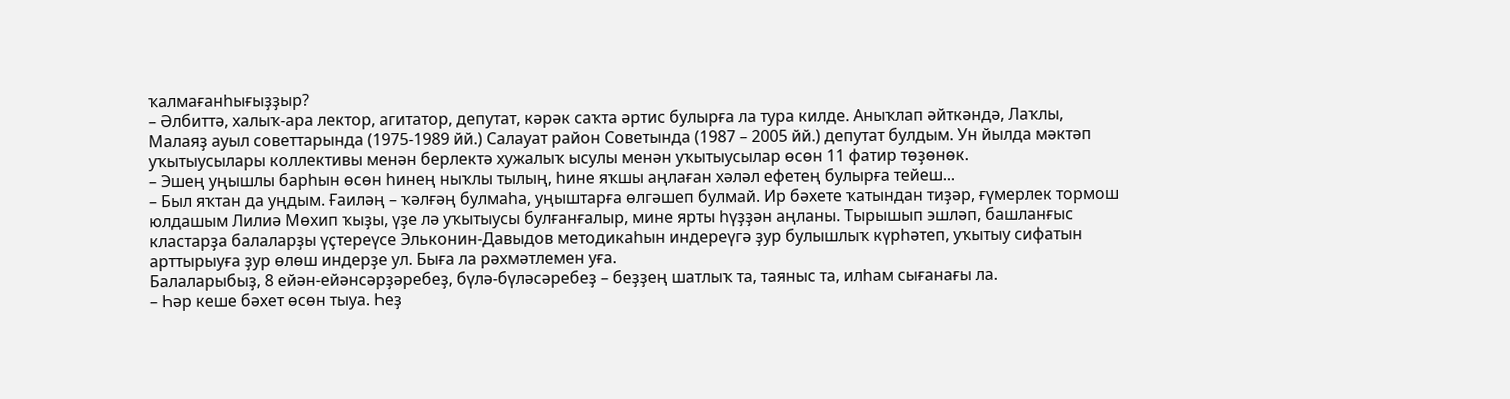ҡалмағанһығыҙҙыр?
– Әлбиттә, халыҡ-ара лектор, агитатор, депутат, кәрәк саҡта әртис булырға ла тура килде. Аныҡлап әйткәндә, Лаҡлы, Малаяҙ ауыл советтарында (1975-1989 йй.) Салауат район Советында (1987 – 2005 йй.) депутат булдым. Ун йылда мәктәп уҡытыусылары коллективы менән берлектә хужалыҡ ысулы менән уҡытыусылар өсөн 11 фатир төҙөнөк.
– Эшең уңышлы барһын өсөн һинең ныҡлы тылың, һине яҡшы аңлаған хәләл ефетең булырға тейеш...
– Был яҡтан да уңдым. Ғаиләң – ҡәлғәң булмаһа, уңыштарға өлгәшеп булмай. Ир бәхете ҡатындан тиҙәр, ғүмерлек тормош юлдашым Лилиә Мөхип ҡыҙы, үҙе лә уҡытыусы булғанғалыр, мине ярты һүҙҙән аңланы. Тырышып эшләп, башланғыс кластарҙа балаларҙы үҫтереүсе Эльконин-Давыдов методикаһын индереүгә ҙур булышлыҡ күрһәтеп, уҡытыу сифатын арттырыуға ҙур өлөш индерҙе ул. Быға ла рәхмәтлемен уға.
Балаларыбыҙ, 8 ейән-ейәнсәрҙәребеҙ, бүлә-бүләсәребеҙ – беҙҙең шатлыҡ та, таяныс та, илһам сығанағы ла.
– Һәр кеше бәхет өсөн тыуа. Һеҙ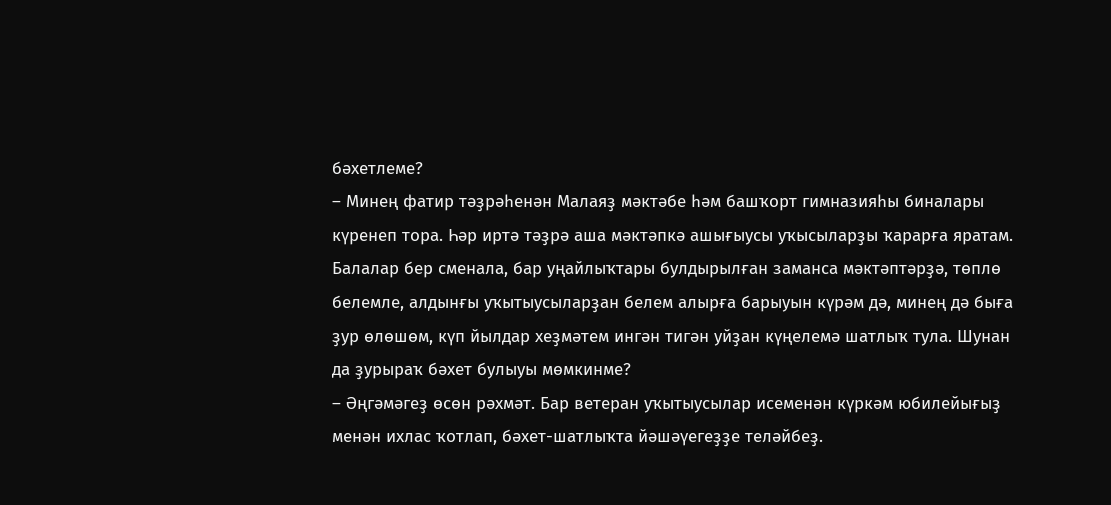бәхетлеме?
– Минең фатир тәҙрәһенән Малаяҙ мәктәбе һәм башҡорт гимназияһы биналары күренеп тора. Һәр иртә тәҙрә аша мәктәпкә ашығыусы уҡысыларҙы ҡарарға яратам. Балалар бер сменала, бар уңайлыҡтары булдырылған заманса мәктәптәрҙә, төплө белемле, алдынғы уҡытыусыларҙан белем алырға барыуын күрәм дә, минең дә быға ҙур өлөшөм, күп йылдар хеҙмәтем ингән тигән уйҙан күңелемә шатлыҡ тула. Шунан да ҙурыраҡ бәхет булыуы мөмкинме?
– Әңгәмәгеҙ өсөн рәхмәт. Бар ветеран уҡытыусылар исеменән күркәм юбилейығыҙ менән ихлас ҡотлап, бәхет-шатлыҡта йәшәүегеҙҙе теләйбеҙ.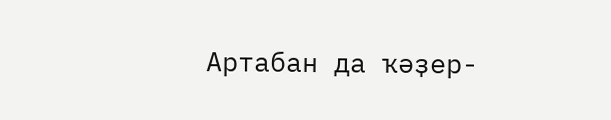Артабан да ҡәҙер-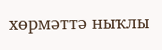хөрмәттә ныҡлы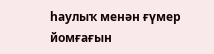һаулыҡ менән ғүмер йомғағын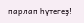парлап һүтегеҙ!